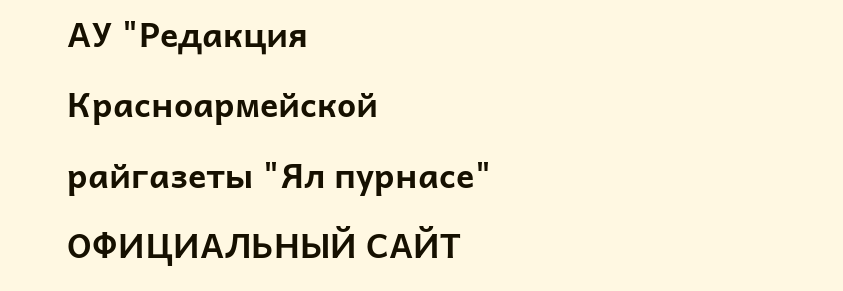АУ "Редакция Красноармейской райгазеты "Ял пурнасе" ОФИЦИАЛЬНЫЙ САЙТ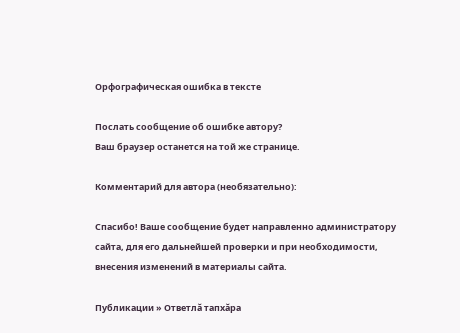Орфографическая ошибка в тексте

Послать сообщение об ошибке автору?
Ваш браузер останется на той же странице.

Комментарий для автора (необязательно):

Спасибо! Ваше сообщение будет направленно администратору сайта, для его дальнейшей проверки и при необходимости, внесения изменений в материалы сайта.

Публикации » Ответлă тапхăра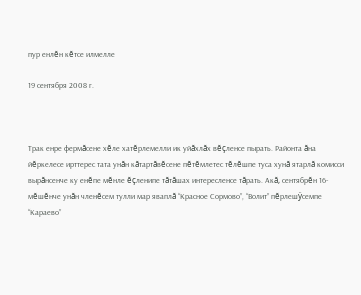пур енлĕн кĕтсе илмелле

19 сентября 2008 г.



Трак енре фермăсене хĕле хатĕрлемелли ик уйăхлăх вĕçленсе пырать. Районта ăна йĕркелесе ирттерес тата унăн кăтартăвĕсене пĕтĕмлетес тĕлĕшпе туса хунă ятарлă комисси вырăнсенче ку енĕпе мĕнле ĕçленипе тăтăшах интересленсе тăрать. Акă, сентябрĕн 16-мĕшĕнче унăн членĕсем тулли мар яваплă “Красное Сормово”, “Волит” пĕрлешÿсемпе “Караево”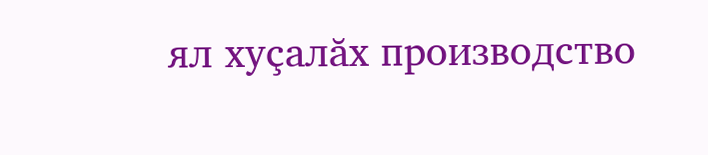ял хуçалăх производство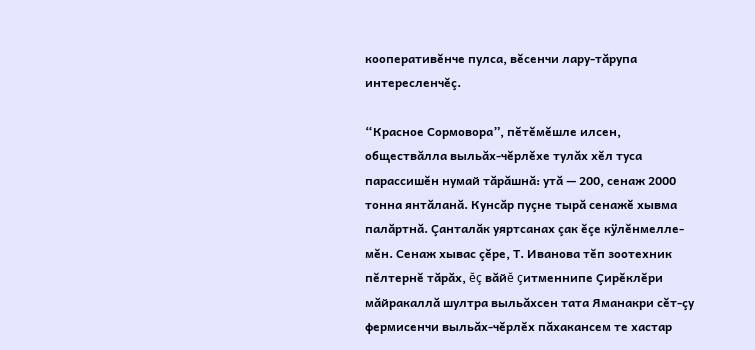кооперативĕнче пулса, вĕсенчи лару-тăрупа интересленчĕç.

“Красное Сормовора”, пĕтĕмĕшле илсен, обществăлла выльăх-чĕрлĕхе тулăх хĕл туса парассишĕн нумай тăрăшнă: утă — 200, сенаж 2000 тонна янтăланă. Кунсăр пуçне тырă сенажĕ хывма палăртнă. Çанталăк уяртсанах çак ĕçе кÿлĕнмелле-мĕн. Сенаж хывас çĕре, Т. Иванова тĕп зоотехник пĕлтернĕ тăрăх, ĕç вăйĕ çитменнипе Çирĕклĕри мăйракаллă шултра выльăхсен тата Яманакри сĕт-çу фермисенчи выльăх-чĕрлĕх пăхакансем те хастар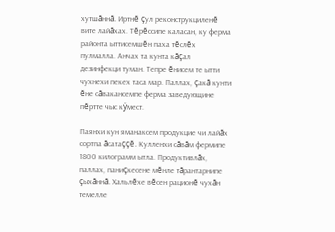хутшăннă. Иртнĕ çул реконструкциленĕ вите лайăхах. Тĕрĕссипе каласан, ку ферма районта ыттисемшĕн паха тĕслĕх пулмалла. Анчах та кунта кăçал дезинфекци туман. Тепре ĕнисем те ытти чухнехи пекех таса мар. Паллах, çакă кунти ĕне сăвакансемпе ферма заведующине пĕртте чыс кÿмест.

Паянхи кун яманаксем продукцие чи лайăх сортпа ăсатаççĕ. Кулленхи сăвăм фермипе 1800 килограмм ытла. Продуктивлăх, паллах, паниçкесене мĕнле тăрантарнипе çыхăннă. Хальлĕхе вĕсен рационĕ чухăн темелле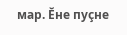мар. Ĕне пуçне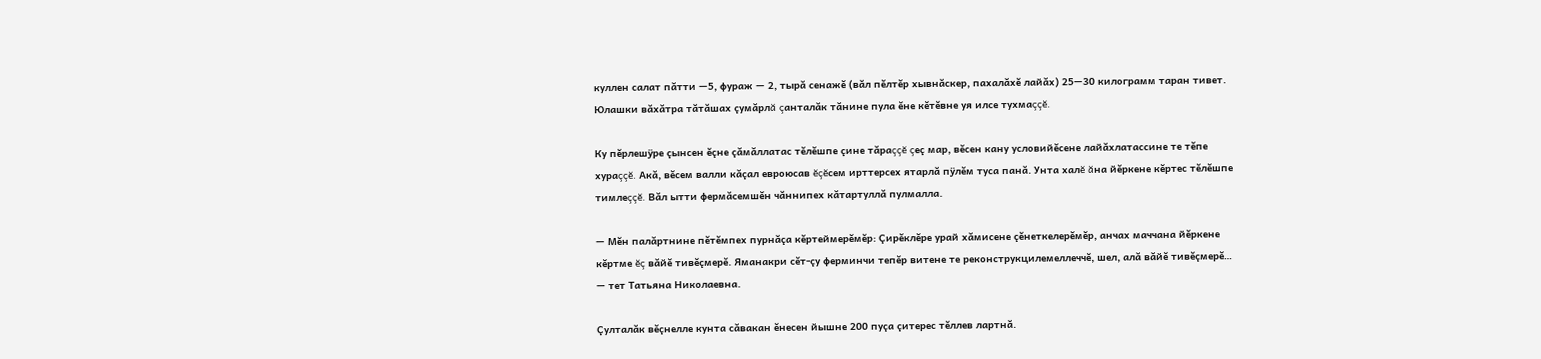куллен салат пăтти —5, фураж — 2, тырă сенажĕ (вăл пĕлтĕр хывнăскер, пахалăхĕ лайăх) 25—30 килограмм таран тивет. Юлашки вăхăтра тăтăшах çумăрлă çанталăк тăнине пула ĕне кĕтĕвне уя илсе тухмаççĕ.

Ку пĕрлешÿре çынсен ĕçне çăмăллатас тĕлĕшпе çине тăраççĕ çеç мар, вĕсен кану условийĕсене лайăхлатассине те тĕпе хураççĕ. Акă, вĕсем валли кăçал евроюсав ĕçĕсем ирттерсех ятарлă пÿлĕм туса панă. Унта халĕ ăна йĕркене кĕртес тĕлĕшпе тимлеççĕ. Вăл ытти фермăсемшĕн чăннипех кăтартуллă пулмалла.

— Мĕн палăртнине пĕтĕмпех пурнăçа кĕртеймерĕмĕр: Çирĕклĕре урай хăмисене çĕнеткелерĕмĕр, анчах маччана йĕркене кĕртме ĕç вăйĕ тивĕçмерĕ. Яманакри сĕт-çу ферминчи тепĕр витене те реконструкцилемеллеччĕ, шел, алă вăйĕ тивĕçмерĕ… — тет Татьяна Николаевна.

Çулталăк вĕçнелле кунта сăвакан ĕнесен йышне 200 пуçа çитерес тĕллев лартнă.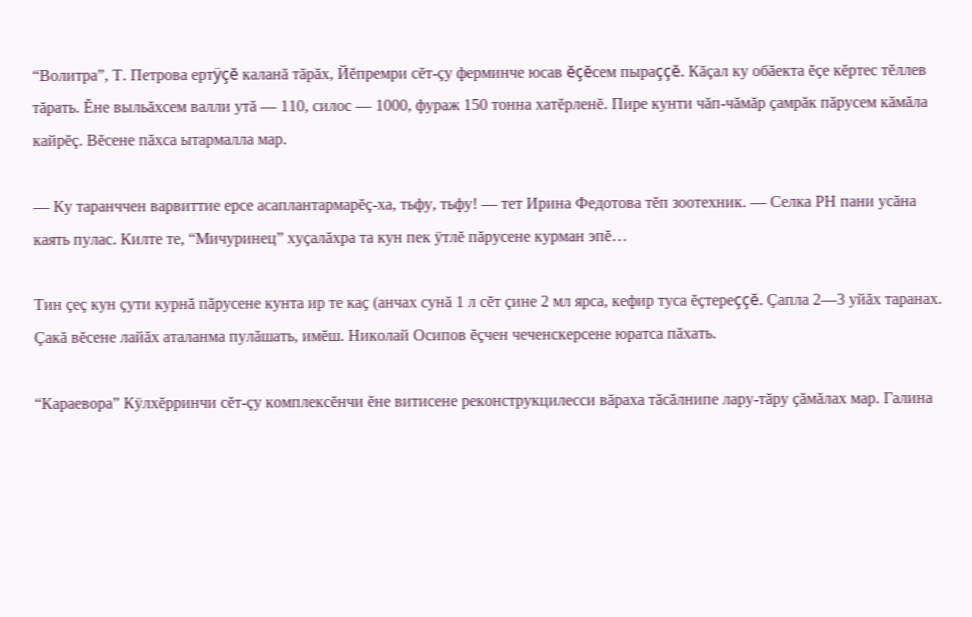“Волитра”, Т. Петрова ертÿçĕ каланă тăрăх, Йĕпремри сĕт-çу ферминче юсав ĕçĕсем пыраççĕ. Кăçал ку обăекта ĕçе кĕртес тĕллев тăрать. Ĕне выльăхсем валли утă — 110, силос — 1000, фураж 150 тонна хатĕрленĕ. Пире кунти чăп-чăмăр çамрăк пăрусем кăмăла кайрĕç. Вĕсене пăхса ытармалла мар.

— Ку таранччен варвиттие ерсе асаплантармарĕç-ха, тьфу, тьфу! — тет Ирина Федотова тĕп зоотехник. — Селка РН пани усăна каять пулас. Килте те, “Мичуринец” хуçалăхра та кун пек ÿтлĕ пăрусене курман эпĕ…

Тин çеç кун çути курнă пăрусене кунта ир те каç (анчах сунă 1 л сĕт çине 2 мл ярса, кефир туса ĕçтереççĕ. Çапла 2—3 уйăх таранах. Çакă вĕсене лайăх аталанма пулăшать, имĕш. Николай Осипов ĕçчен чеченскерсене юратса пăхать.

“Караевора” Кÿлхĕрринчи сĕт-çу комплексĕнчи ĕне витисене реконструкцилесси вăраха тăсăлнипе лару-тăру çăмăлах мар. Галина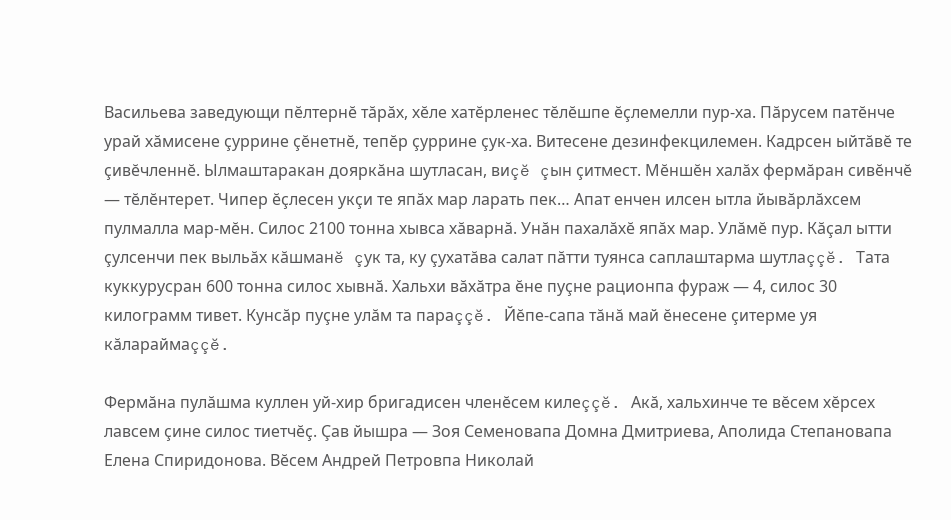Васильева заведующи пĕлтернĕ тăрăх, хĕле хатĕрленес тĕлĕшпе ĕçлемелли пур-ха. Пăрусем патĕнче урай хăмисене çуррине çĕнетнĕ, тепĕр çуррине çук-ха. Витесене дезинфекцилемен. Кадрсен ыйтăвĕ те çивĕчленнĕ. Ылмаштаракан дояркăна шутласан, виçĕ çын çитмест. Мĕншĕн халăх фермăран сивĕнчĕ — тĕлĕнтерет. Чипер ĕçлесен укçи те япăх мар ларать пек… Апат енчен илсен ытла йывăрлăхсем пулмалла мар-мĕн. Силос 2100 тонна хывса хăварнă. Унăн пахалăхĕ япăх мар. Улăмĕ пур. Кăçал ытти çулсенчи пек выльăх кăшманĕ çук та, ку çухатăва салат пăтти туянса саплаштарма шутлаççĕ. Тата куккурусран 600 тонна силос хывнă. Хальхи вăхăтра ĕне пуçне рационпа фураж — 4, силос 30 килограмм тивет. Кунсăр пуçне улăм та параççĕ. Йĕпе-сапа тăнă май ĕнесене çитерме уя кăлараймаççĕ.

Фермăна пулăшма куллен уй-хир бригадисен членĕсем килеççĕ. Акă, хальхинче те вĕсем хĕрсех лавсем çине силос тиетчĕç. Çав йышра — Зоя Семеновапа Домна Дмитриева, Аполида Степановапа Елена Спиридонова. Вĕсем Андрей Петровпа Николай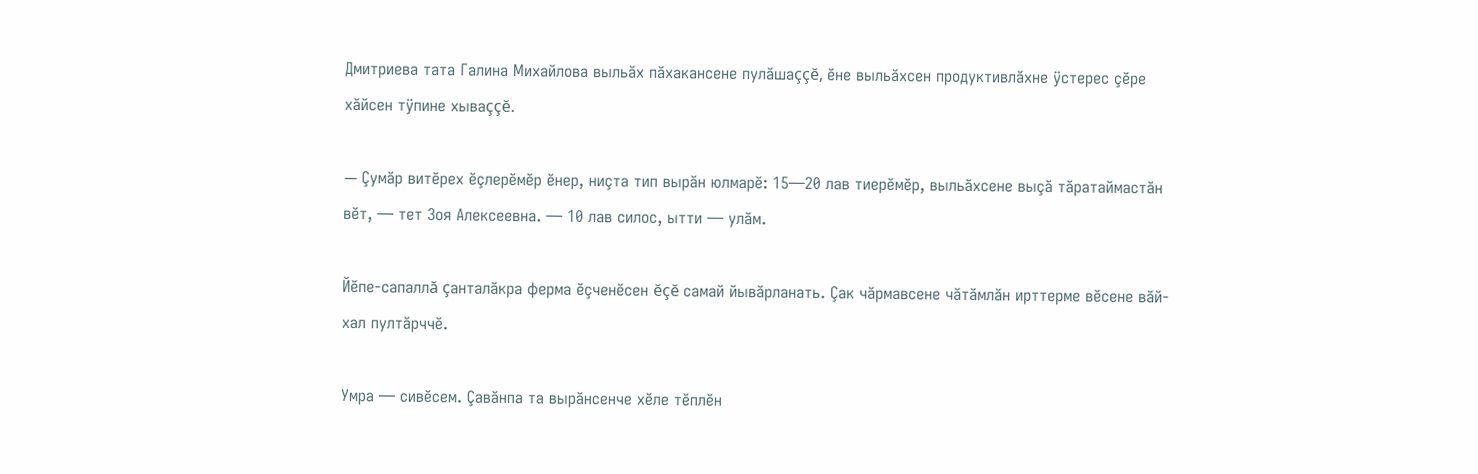Дмитриева тата Галина Михайлова выльăх пăхакансене пулăшаççĕ, ĕне выльăхсен продуктивлăхне ÿстерес çĕре хăйсен тÿпине хываççĕ.

— Çумăр витĕрех ĕçлерĕмĕр ĕнер, ниçта тип вырăн юлмарĕ: 15—20 лав тиерĕмĕр, выльăхсене выçă тăратаймастăн вĕт, — тет Зоя Алексеевна. — 10 лав силос, ытти — улăм.

Йĕпе-сапаллă çанталăкра ферма ĕçченĕсен ĕçĕ самай йывăрланать. Çак чăрмавсене чăтăмлăн ирттерме вĕсене вăй-хал пултăрччĕ.

Умра — сивĕсем. Çавăнпа та вырăнсенче хĕле тĕплĕн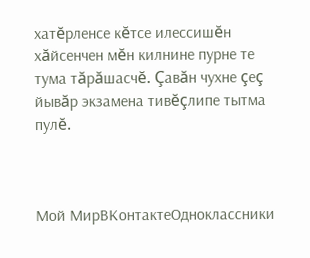хатĕрленсе кĕтсе илессишĕн хăйсенчен мĕн килнине пурне те тума тăрăшасчĕ. Çавăн чухне çеç йывăр экзамена тивĕçлипе тытма пулĕ.



Мой МирВКонтактеОдноклассники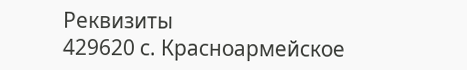Реквизиты
429620 с. Красноармейское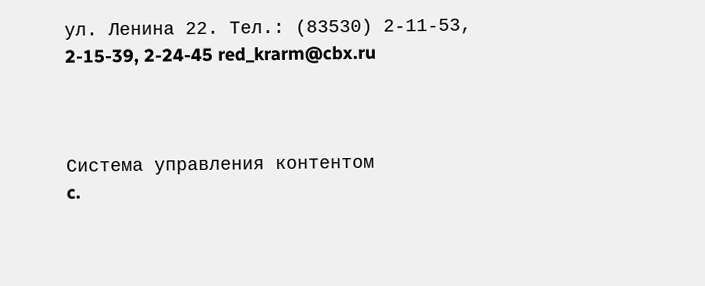ул. Ленина 22. Тел.: (83530) 2-11-53, 2-15-39, 2-24-45 red_krarm@cbx.ru



Система управления контентом
c.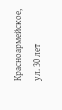Красноармейское, ул. 30 лет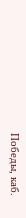Победы, каб.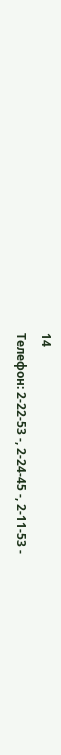14
Телефон: 2-22-53 -, 2-24-45 -, 2-11-53 -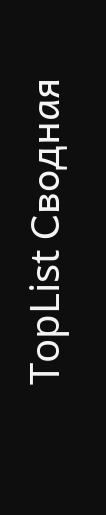TopList Сводная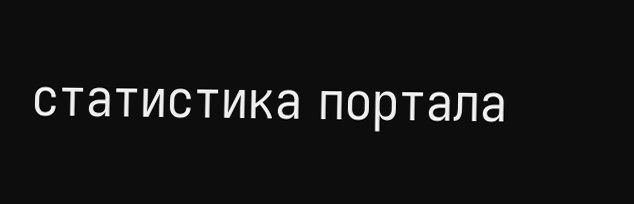статистика портала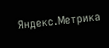Яндекс.Метрика